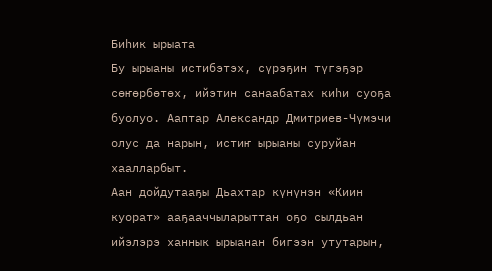Биһик ырыата
Бу ырыаны истибэтэх, сүрэҕин түгэҕэр сөҥөрбөтөх, ийэтин санаабатах киһи суоҕа буолуо. Ааптар Александр Дмитриев-Чүмэчи олус да нарын, истиҥ ырыаны суруйан хаалларбыт.
Аан дойдутааҕы Дьахтар күнүнэн «Киин куорат» ааҕааччыларыттан оҕо сылдьан ийэлэрэ ханнык ырыанан бигээн утутарын,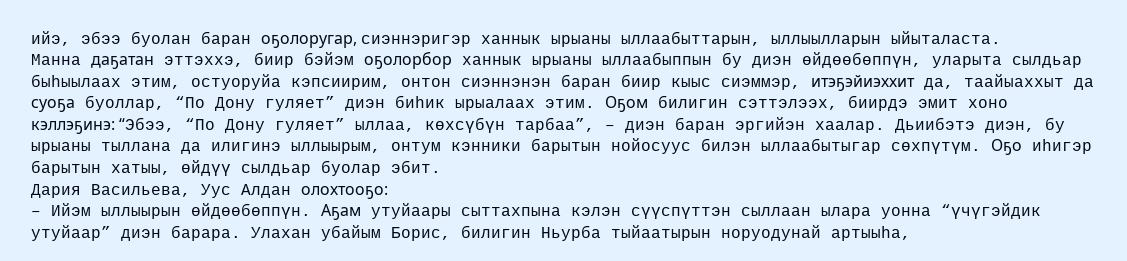ийэ, эбээ буолан баран оҕолоругар, сиэннэригэр ханнык ырыаны ыллаабыттарын, ыллыылларын ыйыталаста.
Манна даҕатан эттэххэ, биир бэйэм оҕолорбор ханнык ырыаны ыллаабыппын бу диэн өйдөөбөппүн, уларыта сылдьар быһыылаах этим, остуоруйа кэпсиирим, онтон сиэннэнэн баран биир кыыс сиэммэр, итэҕэйиэххит да, таайыаххыт да суоҕа буоллар, “По Дону гуляет” диэн биһик ырыалаах этим. Оҕом билигин сэттэлээх, биирдэ эмит хоно кэллэҕинэ: “Эбээ, “По Дону гуляет” ыллаа, көхсүбүн тарбаа”, – диэн баран эргийэн хаалар. Дьиибэтэ диэн, бу ырыаны тыллана да илигинэ ыллыырым, онтум кэнники барытын нойосуус билэн ыллаабытыгар сөхпүтүм. Оҕо иһигэр барытын хатыы, өйдүү сылдьар буолар эбит.
Дария Васильева, Уус Алдан олохтооҕо:
– Ийэм ыллыырын өйдөөбөппүн. Аҕам утуйаары сыттахпына кэлэн сүүспүттэн сыллаан ылара уонна “үчүгэйдик утуйаар” диэн барара. Улахан убайым Борис, билигин Ньурба тыйаатырын норуодунай артыыһа,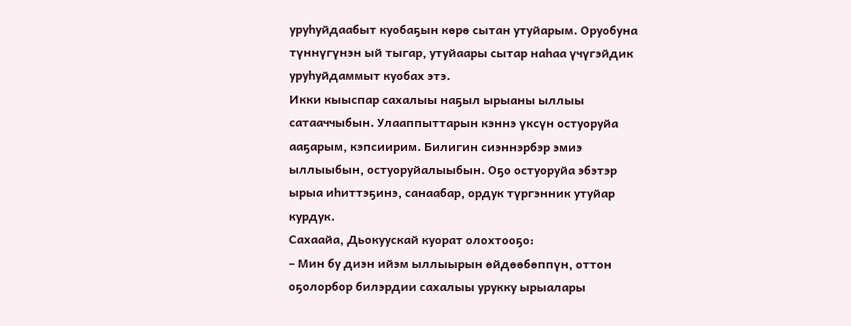уруһуйдаабыт куобаҕын көрө сытан утуйарым. Оруобуна түннүгүнэн ый тыгар, утуйаары сытар наһаа үчүгэйдик уруһуйдаммыт куобах этэ.
Икки кыыспар сахалыы наҕыл ырыаны ыллыы сатааччыбын. Улааппыттарын кэннэ үксүн остуоруйа ааҕарым, кэпсиирим. Билигин сиэннэрбэр эмиэ ыллыыбын, остуоруйалыыбын. Оҕо остуоруйа эбэтэр ырыа иһиттэҕинэ, санаабар, ордук түргэнник утуйар курдук.
Сахаайа, Дьокуускай куорат олохтооҕо:
– Мин бу диэн ийэм ыллыырын өйдөөбөппүн, оттон оҕолорбор билэрдии сахалыы урукку ырыалары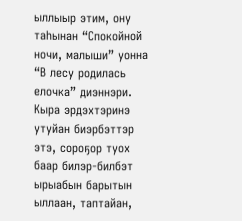ыллыыр этим, ону таһынан “Спокойной ночи, малыши” уонна “В лесу родилась елочка” диэннэри.
Кыра эрдэхтэринэ утуйан биэрбэттэр этэ, сороҕор туох баар билэр-билбэт ырыабын барытын ыллаан, таптайан,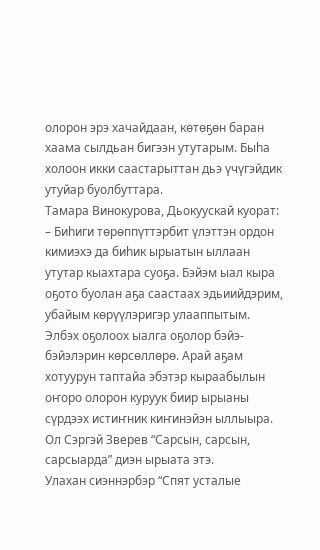олорон эрэ хачайдаан, көтөҕөн баран хаама сылдьан бигээн утутарым. Быһа холоон икки саастарыттан дьэ үчүгэйдик утуйар буолбуттара.
Тамара Винокурова, Дьокуускай куорат:
– Биһиги төрөппүттэрбит үлэттэн ордон кимиэхэ да биһик ырыатын ыллаан утутар кыахтара суоҕа. Бэйэм ыал кыра оҕото буолан аҕа саастаах эдьиийдэрим, убайым көрүүлэригэр улааппытым. Элбэх оҕолоох ыалга оҕолор бэйэ-бэйэлэрин көрсөллөрө. Арай аҕам хотуурун таптайа эбэтэр кыраабылын оҥоро олорон куруук биир ырыаны сүрдээх истиҥник киҥинэйэн ыллыыра. Ол Сэргэй Зверев “Сарсын, сарсын, сарсыарда” диэн ырыата этэ.
Улахан сиэннэрбэр “Спят усталые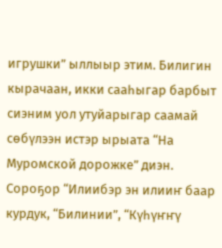игрушки” ыллыыр этим. Билигин кырачаан, икки сааһыгар барбыт сиэним уол утуйарыгар саамай сөбүлээн истэр ырыата “На Муромской дорожке” диэн. Сороҕор “Илиибэр эн илииҥ баар курдук, “Билинии”, “Күһүҥҥү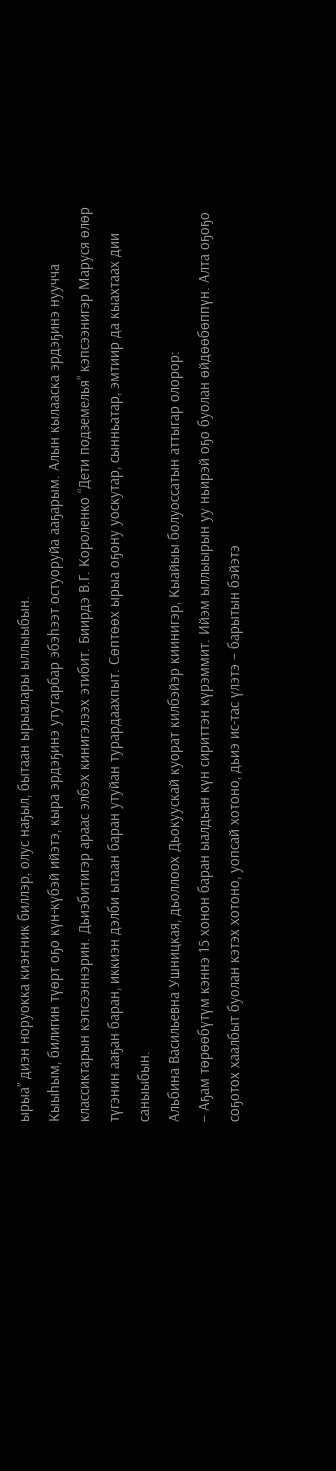ырыа” диэн норуокка киэҥник биллэр, олус наҕыл, бытаан ырыалары ыллыыбын.
Кыыһым, билигин түөрт оҕо күн-күбэй ийэтэ, кыра эрдэҕинэ утутарбар эбэһээт остуоруйа ааҕарым. Алын кылааска эрдэҕинэ нуучча классиктарын кэпсээннэрин. Дьиэбитигэр араас элбэх кинигэлээх этибит. Биирдэ В.Г. Короленко “Дети подземелья” кэпсээнигэр Маруся өлөр түгэнин ааҕан баран, иккиэн дэлби ытаан баран утуйан турардаахпыт. Сөптөөх ырыа оҕону уоскутар, сынньатар, эмтиир да кыахтаах дии саныыбын.
Альбина Васильевна Ушницкая, дьоллоох Дьокуускай куорат килбэйэр киинигэр, Кыайыы болуоссатын аттыгар олорор:
– Аҕам төрөөбүтүм кэннэ 15 хонон баран ыалдьан күн сириттэн күрэммит. Ийэм ыллыырын уу ньирэй оҕо буолан өйдөөбөппүн. Алта оҕоҕо соҕотох хаалбыт буолан кэтэх хотоно, уопсай хотоно, дьиэ ис-тас үлэтэ – барытын бэйэтэ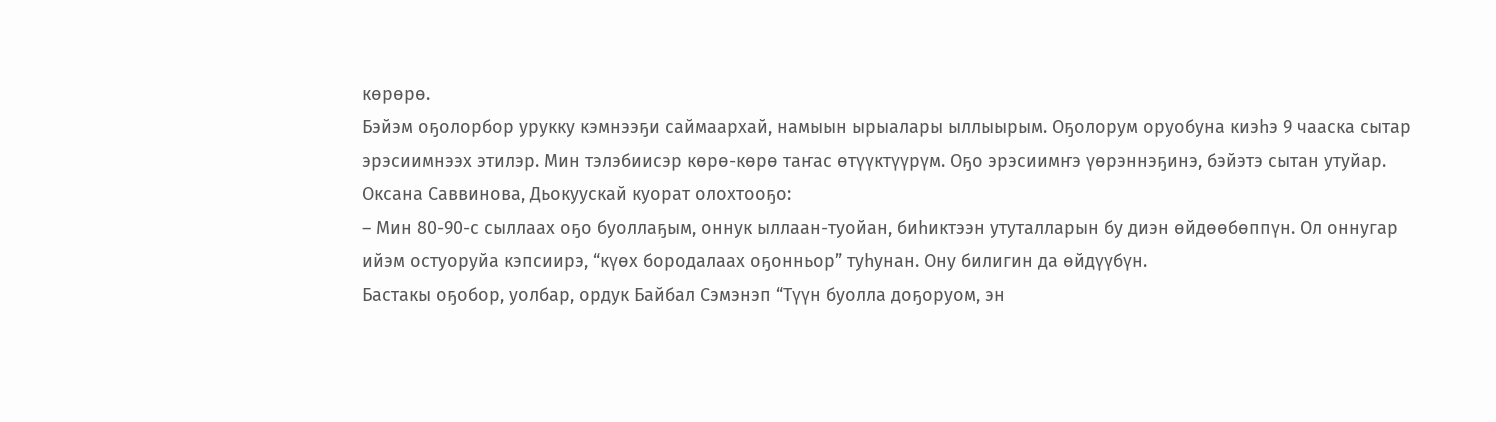көрөрө.
Бэйэм оҕолорбор урукку кэмнээҕи саймаархай, намыын ырыалары ыллыырым. Оҕолорум оруобуна киэһэ 9 чааска сытар эрэсиимнээх этилэр. Мин тэлэбиисэр көрө-көрө таҥас өтүүктүүрүм. Оҕо эрэсиимҥэ үөрэннэҕинэ, бэйэтэ сытан утуйар.
Оксана Саввинова, Дьокуускай куорат олохтооҕо:
– Мин 80-90-с сыллаах оҕо буоллаҕым, оннук ыллаан-туойан, биһиктээн утуталларын бу диэн өйдөөбөппүн. Ол оннугар ийэм остуоруйа кэпсиирэ, “күөх бородалаах оҕонньор” туһунан. Ону билигин да өйдүүбүн.
Бастакы оҕобор, уолбар, ордук Байбал Сэмэнэп “Түүн буолла доҕоруом, эн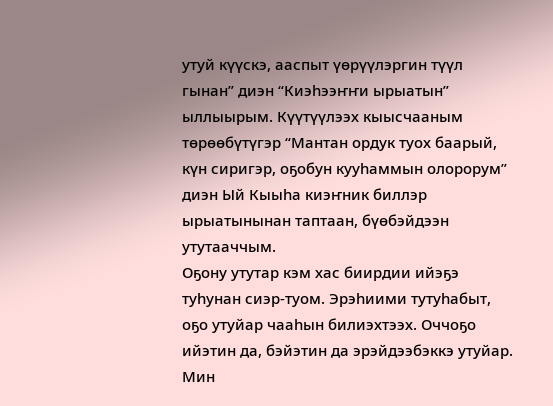утуй күүскэ, ааспыт үөрүүлэргин түүл гынан” диэн “Киэһээҥҥи ырыатын” ыллыырым. Күүтүүлээх кыысчааным төрөөбүтүгэр “Мантан ордук туох баарый, күн сиригэр, оҕобун кууһаммын олорорум” диэн Ый Кыыһа киэҥник биллэр ырыатынынан таптаан, бүөбэйдээн утутааччым.
Оҕону утутар кэм хас биирдии ийэҕэ туһунан сиэр-туом. Эрэһиими тутуһабыт, оҕо утуйар чааһын билиэхтээх. Оччоҕо ийэтин да, бэйэтин да эрэйдээбэккэ утуйар. Мин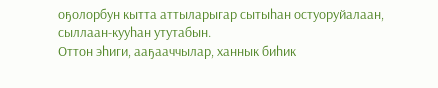оҕолорбун кытта аттыларыгар сытыһан остуоруйалаан, сыллаан-кууһан утутабын.
Оттон эһиги, ааҕааччылар, ханнык биһик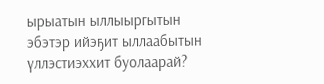ырыатын ыллыыргытын эбэтэр ийэҕит ыллаабытын үллэстиэххит буолаарай?